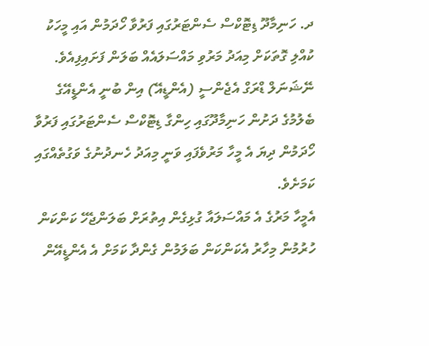ދ. ހަނިމާދޫ ޑިޓޮކްސް ސެންޓަރުގައި ފަރުވާ ހޯދަމުން އައި މީހަކު ކުއްލި ގޮތަކަށް މިއަދު މަރުވި މައްސަލައެއް ބަލަން ފަށައިފިއެވެ.
ނޭޝަނަލް ޑްރަގް އެޖެންސީ (އެންޑީއޭ) އިން ބުނީ އެންޑީއޭގެ ބެލުމުގެ ދަށުން ހަނިމާދޫގައި ހިންގާ ޑިޓޮކްސް ސެންޓަރުގައި ފަރުވާ ހޯދަމުން ދިޔަ އެ މީހާ މަރުވެފައި ވަނީ މިއަދު ހެނދުނުގެ ވަގުތެއްގައި ކަމަށެވެ.
އެމީހާ މަރުގެ އެ މައްސަލައާ ގުޅިގެން އިތުރަށް ބަލަންޖެހޭ ކަންކަން ހުރުމުން މިހާރު އެކަންކަން ބަލަމުން ގެންދާ ކަމަށް އެ އެންޑީއޭން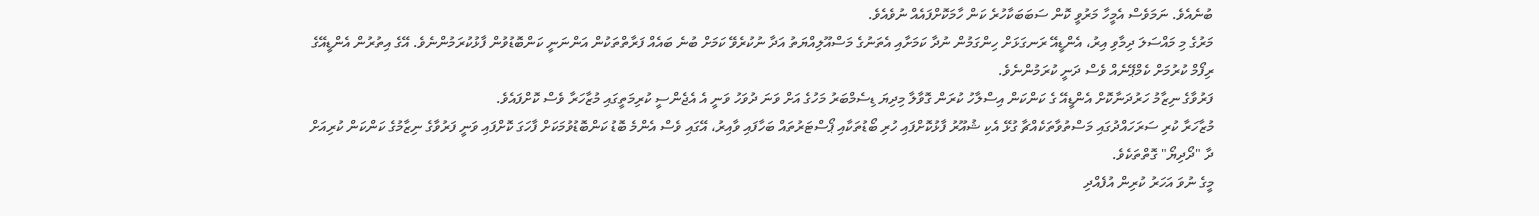ބުނެއެވެ. ނަމަވެސް އެމީހާ މަރުވީ ކޮން ސަބަބަކާހުރެ ކަން ހާމަކޮށްފައެއް ނުވެއެވެ.
މަރުގެ މި މައްސަލަ ދިމާވި އިރު، އެންޑީއޭ ރަނގަޅަށް ހިންގަމުން ނުދާ ކަމަށާއި އެތަނުގެ މަސްއޫލިއްޔަތު އަދާ ނުކުރެވޭ ކަމަށް ބުނެ ބައެއް ފަރާތްތަކުން އަންނަނީ ކަންބޮޑުވުން ފާޅުކުރަމުންނެވެ. އޭގެ އިތުރުން އެންޑީއޭގެ ރިފޯމް ކުރުމަށް ކެމްޕޭނެއް ވެސް ދަނީ ކުރަމުންނެވެ.
ފަރުވާގެ ނިޒާމު ހަރުދަނާކޮށް އެންޑީއޭ ގެ ކަންކަން އިސްލާހު ކުރަން ގޮވާލާ މިދިޔަ ޑިސެމްބަރު މަހުގެ އަށް ވަނަ ދުވަހު ވަނީ އެ އެޖެންސީ ކުރިމަތީގައި މުޒާހަރާ ވެސް ކޮށްފައެވެ.
މުޒާހަރާ ކުރި ސަރަހައްދުގައި މަސްތުވާތަކެއްޗާ ގުޅޭ އެކި ޝުއޫރު ފާޅުކޮށްފައި ހުރި ބޯޑުތަކާއި ޕޯސްޓަރުތައް ބަހާފައި ވާއިރު، އޭގައި ވެސް އެންމެ ބޮޑު ކަންބޮޑުވުމަކަށް ފާހަގަ ކޮށްފައި ވަނީ ފަރުވާގެ ނިޒާމުގެ ކަންކަން ކުރިއަށް ދާ "ދޯދިޔޯ" ގޮތްތަކެވެ.
މީގެ ނުވަ އަހަރު ކުރިން އުފެއްދި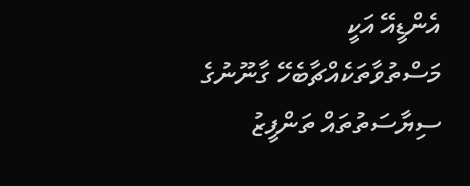އެންޑީއޭ އަކީ މަސްތުވާތަކެއްޗާބެހޭ ގާނޫނުގެ ސިޔާސަތުތައް ތަންފީޒު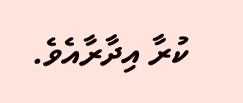ކުރާ އިދާރާއެވެ.